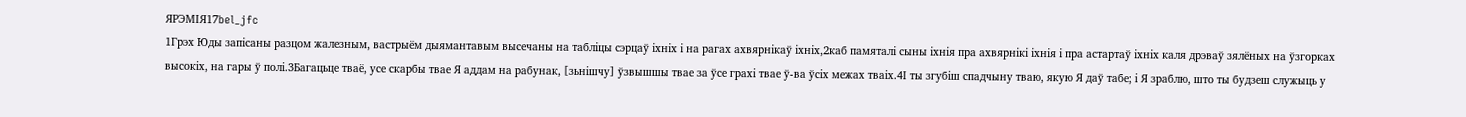ЯРЭМІЯ17bel_jfc
1Грэх Юды запісаны разцом жалезным, вастрыём дыямантавым высечаны на табліцы сэрцаў іхніх і на рагах ахвярнікаў іхніх,2каб памяталі сыны іхнія пра ахвярнікі іхнія і пра астартаў іхніх каля дрэваў зялёных на ўзгорках высокіх, на гары ў полі.3Багацьце тваё, усе скарбы твае Я аддам на рабунак, [зьнішчу] ўзвышшы твае за ўсе грахі твае ў-ва ўсіх межах тваіх.4І ты згубіш спадчыну тваю, якую Я даў табе; і Я зраблю, што ты будзеш служыць у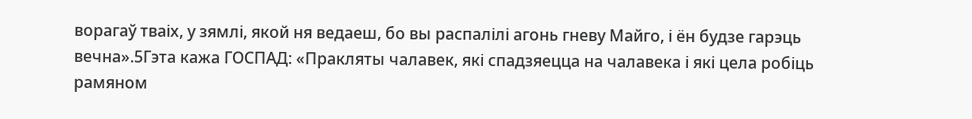ворагаў тваіх, у зямлі, якой ня ведаеш, бо вы распалілі агонь гневу Майго, і ён будзе гарэць вечна».5Гэта кажа ГОСПАД: «Пракляты чалавек, які спадзяецца на чалавека і які цела робіць рамяном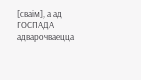[сваім], а ад ГОСПАДА адварочваецца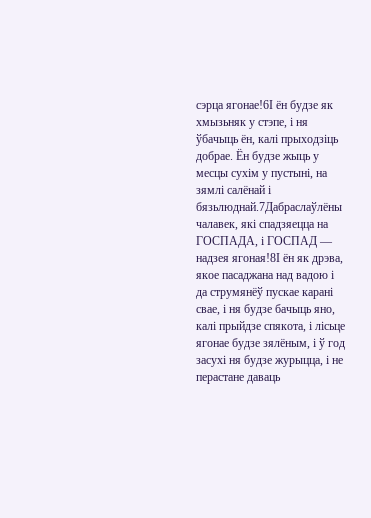сэрца ягонае!6І ён будзе як хмызьняк у стэпе, і ня ўбачыць ён, калі прыходзіць добрае. Ён будзе жыць у месцы сухім у пустыні, на зямлі салёнай і бязьлюднай.7Дабраслаўлёны чалавек, які спадзяецца на ГОСПАДА, і ГОСПАД — надзея ягоная!8І ён як дрэва, якое пасаджана над вадою і да струмянёў пускае карані свае, і ня будзе бачыць яно, калі прыйдзе спякота, і лісьце ягонае будзе зялёным, і ў год засухі ня будзе журыцца, і не перастане даваць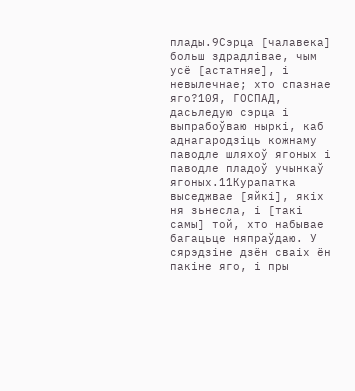плады.9Сэрца [чалавека] больш здрадлівае, чым усё [астатняе], і невылечнае; хто спазнае яго?10Я, ГОСПАД, дасьледую сэрца і выпрабоўваю ныркі, каб аднагародзіць кожнаму паводле шляхоў ягоных і паводле пладоў учынкаў ягоных.11Курапатка выседжвае [яйкі], якіх ня зьнесла, і [такі самы] той, хто набывае багацьце няпраўдаю. У сярэдзіне дзён сваіх ён пакіне яго, і пры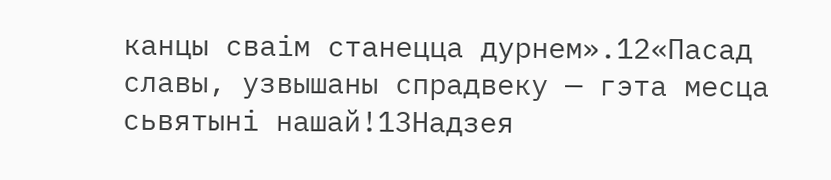канцы сваім станецца дурнем».12«Пасад славы, узвышаны спрадвеку — гэта месца сьвятыні нашай!13Надзея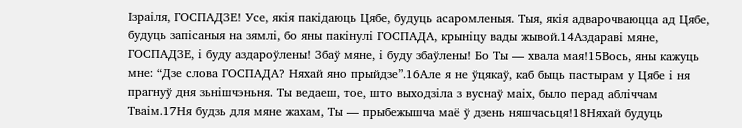Ізраіля, ГОСПАДЗЕ! Усе, якія пакідаюць Цябе, будуць асаромленыя. Тыя, якія адварочваюцца ад Цябе, будуць запісаныя на зямлі, бо яны пакінулі ГОСПАДА, крыніцу вады жывой.14Аздараві мяне, ГОСПАДЗЕ, і буду аздароўлены! Збаў мяне, і буду збаўлены! Бо Ты — хвала мая!15Вось, яны кажуць мне: “Дзе слова ГОСПАДА? Няхай яно прыйдзе”.16Але я не ўцякаў, каб быць пастырам у Цябе і ня прагнуў дня зьнішчэньня. Ты ведаеш, тое, што выходзіла з вуснаў маіх, было перад абліччам Тваім.17Ня будзь для мяне жахам, Ты — прыбежышча маё ў дзень няшчасьця!18Няхай будуць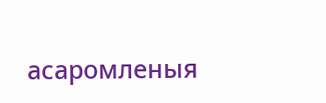асаромленыя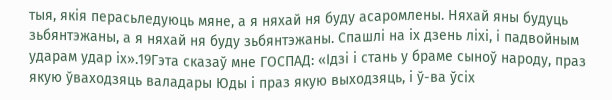тыя, якія перасьледуюць мяне, а я няхай ня буду асаромлены. Няхай яны будуць зьбянтэжаны, а я няхай ня буду зьбянтэжаны. Спашлі на іх дзень ліхі, і падвойным ударам удар іх».19Гэта сказаў мне ГОСПАД: «Ідзі і стань у браме сыноў народу, праз якую ўваходзяць валадары Юды і праз якую выходзяць, і ў-ва ўсіх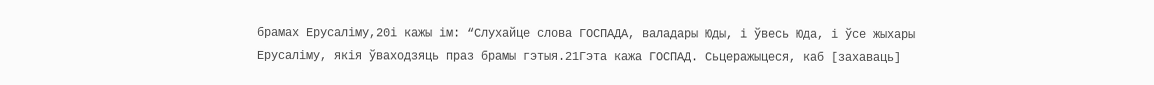брамах Ерусаліму,20і кажы ім: “Слухайце слова ГОСПАДА, валадары Юды, і ўвесь Юда, і ўсе жыхары Ерусаліму, якія ўваходзяць праз брамы гэтыя.21Гэта кажа ГОСПАД. Сьцеражыцеся, каб [захаваць]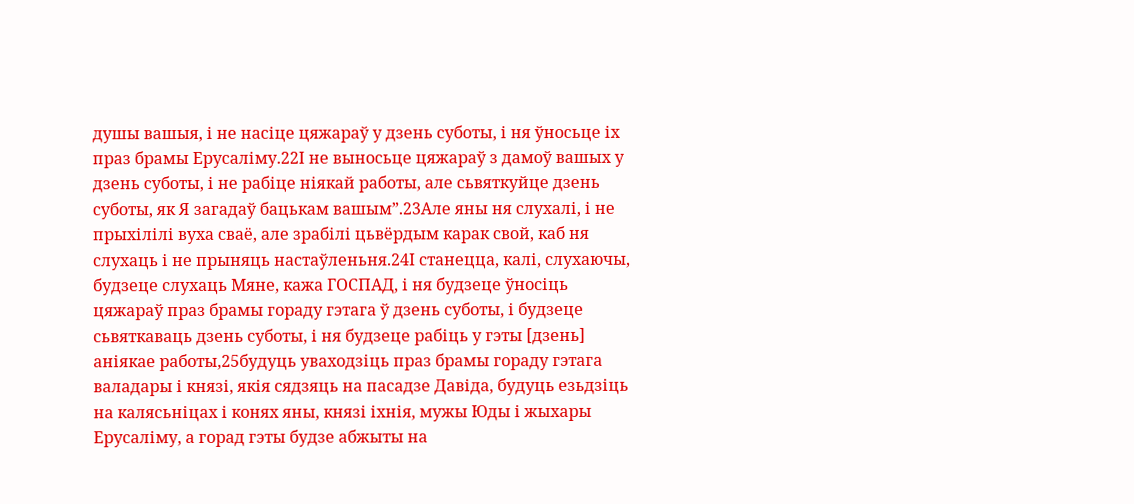душы вашыя, і не насіце цяжараў у дзень суботы, і ня ўносьце іх праз брамы Ерусаліму.22І не выносьце цяжараў з дамоў вашых у дзень суботы, і не рабіце ніякай работы, але сьвяткуйце дзень суботы, як Я загадаў бацькам вашым”.23Але яны ня слухалі, і не прыхілілі вуха сваё, але зрабілі цьвёрдым карак свой, каб ня слухаць і не прыняць настаўленьня.24І станецца, калі, слухаючы, будзеце слухаць Мяне, кажа ГОСПАД, і ня будзеце ўносіць цяжараў праз брамы гораду гэтага ў дзень суботы, і будзеце сьвяткаваць дзень суботы, і ня будзеце рабіць у гэты [дзень] аніякае работы,25будуць уваходзіць праз брамы гораду гэтага валадары і князі, якія сядзяць на пасадзе Давіда, будуць езьдзіць на калясьніцах і конях яны, князі іхнія, мужы Юды і жыхары Ерусаліму, а горад гэты будзе абжыты на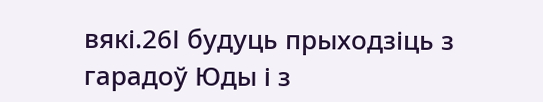вякі.26І будуць прыходзіць з гарадоў Юды і з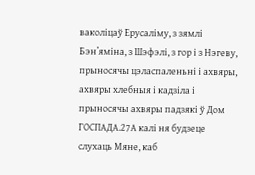ваколіцаў Ерусаліму, з зямлі Бэн’яміна, з Шэфэлі, з гор і з Нэгеву, прыносячы цэласпаленьні і ахвяры, ахвяры хлебныя і кадзіла і прыносячы ахвяры падзякі ў Дом ГОСПАДА.27А калі ня будзеце слухаць Мяне, каб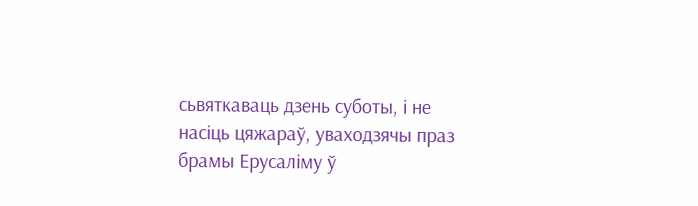сьвяткаваць дзень суботы, і не насіць цяжараў, уваходзячы праз брамы Ерусаліму ў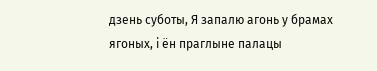дзень суботы, Я запалю агонь у брамах ягоных, і ён праглыне палацы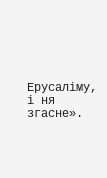Ерусаліму, і ня згасне».